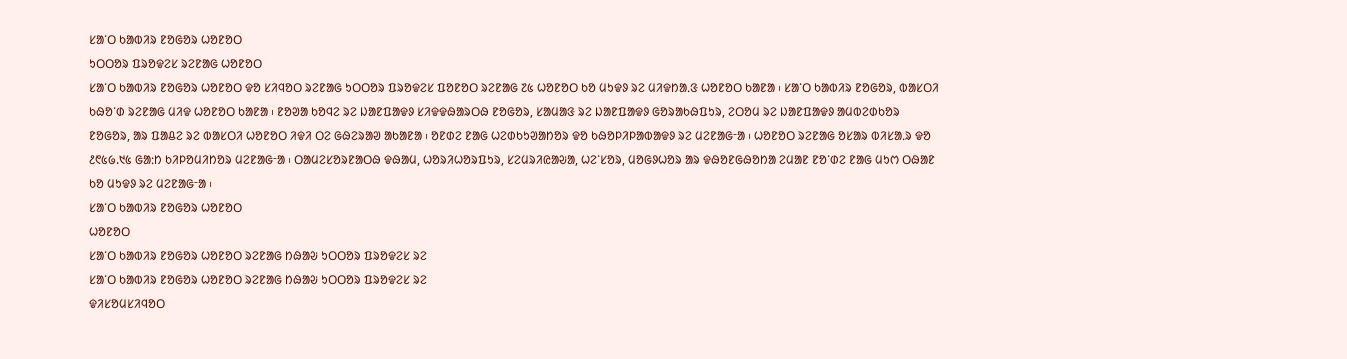ᱥᱟᱸᱛ ᱠᱟᱵᱤᱨ ᱱᱚᱜᱚᱨ ᱦᱚᱱᱚᱛ
ᱩᱛᱛᱚᱨ ᱯᱨᱚᱫᱮᱥ ᱨᱮᱱᱟᱜ ᱦᱚᱱᱚᱛ
ᱥᱟᱸᱛ ᱠᱟᱵᱤᱨ ᱱᱚᱜᱚᱨ ᱦᱚᱱᱚᱛ ᱫᱚ ᱥᱤᱧᱚᱛ ᱨᱮᱱᱟᱜ ᱩᱛᱛᱚᱨ ᱯᱨᱚᱫᱮᱥ ᱯᱚᱱᱚᱛ ᱨᱮᱱᱟᱜ ᱗᱕ ᱦᱚᱱᱚᱛ ᱠᱚ ᱢᱩᱫᱽ ᱨᱮ ᱢᱤᱫᱴᱟᱹᱝ ᱦᱚᱱᱚᱛ ᱠᱟᱱᱟ ᱾ ᱥᱟᱸᱛ ᱠᱟᱵᱤᱨ ᱱᱚᱜᱚᱨ, ᱵᱟᱥᱛᱤ ᱠᱷᱚᱸᱰ ᱨᱮᱱᱟᱜ ᱢᱤᱫ ᱦᱚᱱᱚᱛ ᱠᱟᱱᱟ ᱾ ᱱᱚᱣᱟ ᱠᱚᱧᱮ ᱨᱮ ᱡᱟᱱᱯᱟᱫᱽ ᱥᱤᱫᱫᱷᱟᱨᱛᱷ ᱱᱚᱜᱚᱨ, ᱥᱟᱢᱟᱝ ᱨᱮ ᱡᱟᱱᱯᱟᱫᱽ ᱜᱚᱨᱟᱠᱷᱯᱩᱨ, ᱮᱛᱚᱢ ᱨᱮ ᱡᱟᱱᱯᱟᱫᱽ ᱟᱢᱵᱮᱰᱠᱚᱨ ᱱᱚᱜᱚᱨ, ᱟᱨ ᱯᱟᱪᱮ ᱨᱮ ᱵᱟᱥᱛᱤ ᱦᱚᱱᱚᱛ ᱤᱫᱤ ᱛᱮ ᱜᱷᱮᱨᱟᱣ ᱟᱠᱟᱱᱟ ᱾ ᱚᱱᱰᱮ ᱱᱟᱜ ᱦᱮᱰᱠᱩᱣᱟᱴᱚᱨ ᱫᱚ ᱠᱷᱚᱞᱤᱞᱟᱵᱟᱫᱽ ᱨᱮ ᱢᱮᱱᱟᱜᱼᱟ ᱾ ᱦᱚᱱᱚᱛ ᱨᱮᱱᱟᱜ ᱚᱥᱟᱨ ᱵᱤᱥᱟᱹᱨ ᱫᱚ ᱒᱖᱕᱙.᱑᱕ ᱜᱟᱺᱴ ᱠᱤᱞᱚᱢᱤᱴᱚᱨ ᱢᱮᱱᱟᱜᱼᱟ ᱾ ᱛᱟᱢᱮᱥᱚᱨᱱᱟᱛᱷ ᱫᱷᱟᱢ, ᱦᱚᱨᱤᱦᱚᱨᱯᱩᱨ, ᱥᱮᱢᱨᱤᱭᱟᱶᱟ, ᱦᱮᱸᱥᱚᱨ, ᱢᱚᱜᱽᱦᱚᱨ ᱟᱨ ᱫᱷᱚᱱᱜᱷᱚᱴᱟ ᱮᱢᱟᱱ ᱱᱚᱸᱰᱮ ᱱᱟᱜ ᱢᱩᱬ ᱛᱷᱟᱱ ᱠᱚ ᱢᱩᱫᱽ ᱨᱮ ᱢᱮᱱᱟᱜᱼᱟ ᱾
ᱥᱟᱸᱛ ᱠᱟᱵᱤᱨ ᱱᱚᱜᱚᱨ ᱦᱚᱱᱚᱛ
ᱦᱚᱱᱚᱛ
ᱥᱟᱸᱛ ᱠᱟᱵᱤᱨ ᱱᱚᱜᱚᱨ ᱦᱚᱱᱚᱛ ᱨᱮᱱᱟᱜ ᱴᱷᱟᱶ ᱩᱛᱛᱚᱨ ᱯᱨᱚᱫᱮᱥ ᱨᱮ
ᱥᱟᱸᱛ ᱠᱟᱵᱤᱨ ᱱᱚᱜᱚᱨ ᱦᱚᱱᱚᱛ ᱨᱮᱱᱟᱜ ᱴᱷᱟᱶ ᱩᱛᱛᱚᱨ ᱯᱨᱚᱫᱮᱥ ᱨᱮ
ᱫᱤᱥᱚᱢᱥᱤᱧᱚᱛ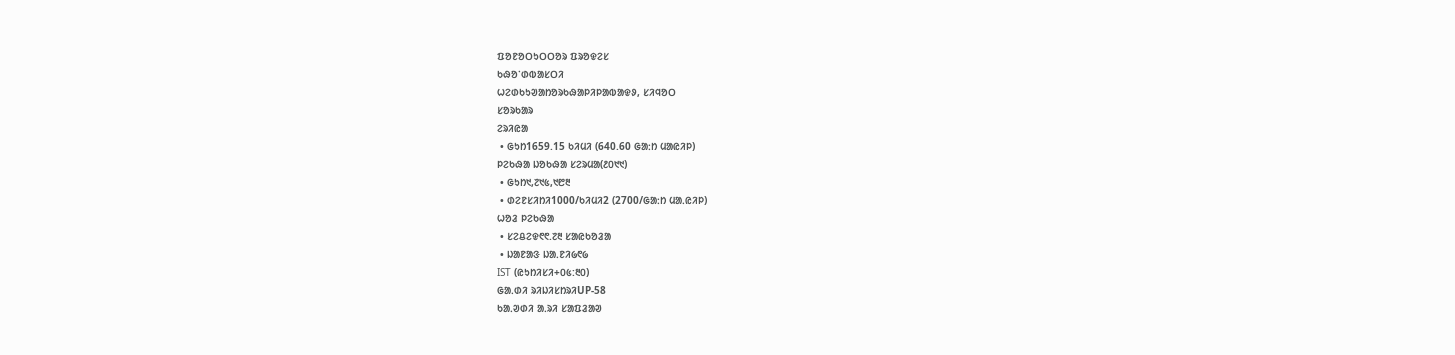ᱯᱚᱱᱚᱛᱩᱛᱛᱚᱨ ᱯᱨᱚᱫᱮᱥ
ᱠᱷᱚᱸᱰᱵᱟᱥᱛᱤ
ᱦᱮᱰᱠᱩᱣᱟᱴᱚᱨᱠᱷᱟᱞᱤᱞᱟᱵᱟᱫᱽ, ᱥᱤᱧᱚᱛ
ᱥᱚᱨᱠᱟᱨ
ᱮᱨᱤᱭᱟ
 • ᱜᱩᱴ1659.15 ᱠᱤᱢᱤ (640.60 ᱜᱟᱺᱴ ᱢᱟᱭᱤᱞ)
ᱞᱮᱠᱷᱟ ᱡᱚᱠᱷᱟ ᱥᱮᱨᱢᱟ(᱒᱐᱑᱑)
 • ᱜᱩᱴ᱑,᱗᱑᱕,᱑᱘᱓
 • ᱰᱮᱱᱥᱤᱴᱤ1000/ᱠᱤᱢᱤ2 (2700/ᱜᱟᱺᱴ ᱢᱟᱹᱭᱤᱞ)
ᱦᱚᱲ ᱞᱮᱠᱷᱟ
 • ᱥᱮᱪᱮᱫ᱖᱖.᱗᱓ ᱥᱟᱭᱠᱚᱲᱟ
 • ᱡᱟᱱᱟᱝ ᱡᱟᱹᱱᱤ᱙᱖᱙
IST (ᱭᱩᱴᱤᱥᱤ+᱐᱕:᱓᱐)
ᱜᱟᱹᱰᱤ ᱨᱤᱡᱤᱥᱴᱨᱤUP-58
ᱠᱟᱹᱣᱰᱤ ᱟᱹᱨᱤ ᱥᱟᱯᱲᱟᱣ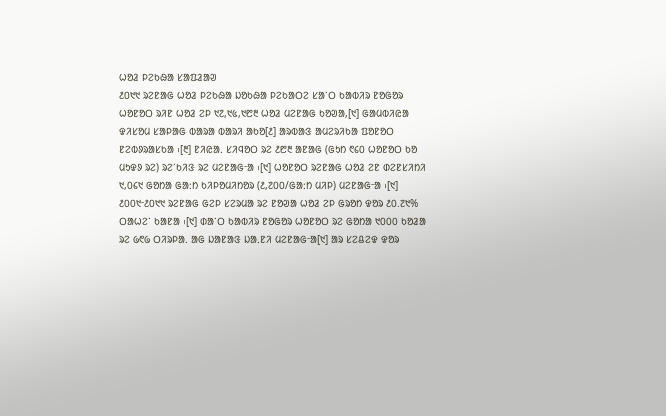ᱦᱚᱲ ᱞᱮᱠᱷᱟ ᱥᱟᱯᱲᱟᱣ
᱒᱐᱑᱑ ᱨᱮᱱᱟᱜ ᱦᱚᱲ ᱞᱮᱠᱷᱟ ᱡᱚᱠᱷᱟ ᱞᱮᱠᱟᱛᱮ ᱥᱟᱸᱛ ᱠᱟᱵᱤᱨ ᱱᱚᱜᱚᱨ ᱦᱚᱱᱚᱛ ᱨᱤᱱ ᱦᱚᱲ ᱮᱞ ᱑᱗,᱑᱕,᱑᱘᱓ ᱦᱚᱲ ᱢᱮᱱᱟᱜ ᱠᱚᱣᱟ,[᱑] ᱜᱟᱢᱵᱤᱭᱟ ᱫᱤᱥᱚᱢ ᱥᱟᱞᱟᱜ ᱵᱟᱨᱟ ᱵᱟᱨᱤ ᱟᱠᱚ[᱒] ᱟᱨᱵᱟᱝ ᱟᱢᱮᱨᱤᱠᱟ ᱯᱚᱱᱚᱛ ᱱᱮᱵᱽᱨᱟᱥᱠᱟ ᱾[᱓] ᱱᱤᱭᱟᱹ ᱥᱤᱧᱚᱛ ᱨᱮ ᱒᱘᱓ ᱟᱱᱟᱜ (ᱜᱩᱴ ᱖᱔᱐ ᱦᱚᱱᱚᱛ ᱠᱚ ᱢᱩᱫᱽ ᱨᱮ) ᱨᱮᱸᱠᱤᱝ ᱨᱮ ᱢᱮᱱᱟᱜᱼᱟ ᱾[᱑] ᱦᱚᱱᱚᱛ ᱨᱮᱱᱟᱜ ᱦᱚᱲ ᱮᱱ ᱰᱮᱱᱥᱤᱴᱤ ᱑,᱐᱔᱑ ᱜᱚᱴᱟ ᱜᱟᱺᱴ ᱠᱤᱞᱚᱢᱤᱴᱚᱨ (᱒,᱗᱐᱐/ᱜᱟᱺᱴ ᱢᱤᱞ) ᱢᱮᱱᱟᱜᱼᱟ ᱾[᱑] ᱒᱐᱐᱑ᱼ᱒᱐᱑᱑ ᱨᱮᱱᱟᱜ ᱜᱮᱞ ᱥᱮᱨᱢᱟ ᱨᱮ ᱱᱚᱣᱟ ᱦᱚᱲ ᱮᱞ ᱜᱨᱚᱴ ᱫᱚᱨ ᱒᱐.᱗᱑% ᱛᱟᱦᱮᱸ ᱠᱟᱱᱟ ᱾[᱑] ᱰᱟᱸᱛ ᱠᱟᱵᱤᱨ ᱱᱚᱜᱚᱨ ᱦᱚᱱᱚᱛ ᱨᱮ ᱜᱚᱴᱟ ᱑᱐᱐᱐ ᱠᱚᱲᱟ ᱨᱮ ᱙᱖᱙ ᱛᱤᱨᱞᱟᱹ ᱟᱜ ᱡᱟᱱᱟᱝ ᱡᱟᱹᱱᱤ ᱢᱮᱱᱟᱜᱼᱟ[᱑] ᱟᱨ ᱥᱮᱪᱮᱫ ᱫᱚᱨ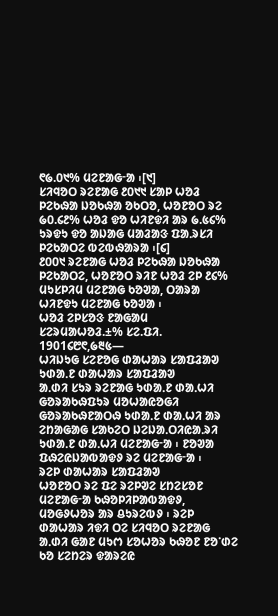᱖᱙.᱐᱑% ᱢᱮᱱᱟᱜᱼᱟ ᱾[᱑]
ᱥᱤᱧᱚᱛ ᱨᱮᱱᱟᱜ ᱒᱐᱑᱑ ᱥᱟᱞ ᱦᱚᱲ ᱞᱮᱠᱷᱟ ᱡᱚᱠᱷᱟ ᱚᱠᱛᱚ, ᱦᱚᱱᱚᱛ ᱨᱮ ᱙᱐.᱔᱒% ᱦᱚᱲ ᱫᱚ ᱦᱤᱱᱫᱤ ᱟᱨ ᱙.᱕᱔% ᱩᱨᱫᱩ ᱫᱚ ᱟᱡᱟᱜ ᱢᱟᱲᱟᱝ ᱯᱟᱹᱨᱥᱤ ᱞᱮᱠᱟᱛᱮ ᱵᱮᱵᱷᱟᱨᱟ ᱾[᱔]
᱒᱐᱐᱑ ᱨᱮᱱᱟᱜ ᱦᱚᱲ ᱞᱮᱠᱷᱟ ᱡᱚᱠᱷᱟ ᱞᱮᱠᱟᱛᱮ, ᱦᱚᱱᱚᱛ ᱨᱤᱱ ᱦᱚᱲ ᱮᱞ ᱒᱔% ᱢᱩᱥᱞᱤᱢ ᱢᱮᱱᱟᱜ ᱠᱚᱣᱟ, ᱛᱟᱨᱟ ᱦᱤᱱᱫᱩ ᱢᱮᱱᱟᱜ ᱠᱚᱣᱟ ᱾
ᱦᱚᱲ ᱮᱞᱥᱚᱝ ᱱᱟᱜᱟᱢ
ᱥᱮᱨᱢᱟᱦᱚᱲ.±% ᱥᱮ.ᱯᱤ.
1901᱔᱘᱖,᱙᱓᱕—
ᱦᱤᱡᱩᱜ ᱥᱮᱱᱚᱜ ᱰᱟᱦᱟᱨ ᱥᱟᱯᱲᱟᱣ
ᱩᱰᱟᱹᱱ ᱰᱟᱦᱟᱨ ᱥᱟᱯᱲᱟᱣ
ᱟᱹᱰᱤ ᱥᱩᱨ ᱨᱮᱱᱟᱜ ᱩᱰᱟᱹᱱ ᱰᱟᱹᱦᱤ ᱜᱚᱨᱟᱠᱷᱯᱩᱨ ᱢᱚᱦᱟᱭᱚᱜᱤ ᱜᱚᱨᱟᱠᱷᱱᱟᱛᱷ ᱩᱰᱟᱹᱱ ᱰᱟᱹᱦᱤ ᱟᱨ ᱮᱴᱟᱜᱟᱜ ᱥᱟᱠᱮᱛ ᱡᱮᱡᱟᱹᱛᱤᱭᱟᱹᱨᱤ ᱩᱰᱟᱹᱱ ᱰᱟᱹᱦᱤ ᱢᱮᱱᱟᱜᱼᱟ ᱾ ᱱᱚᱣᱟ ᱯᱷᱮᱭᱡᱟᱵᱟᱫᱽ ᱨᱮ ᱢᱮᱱᱟᱜᱼᱟ ᱾
ᱨᱮᱞ ᱰᱟᱦᱟᱨ ᱥᱟᱯᱲᱟᱣ
ᱦᱚᱱᱚᱛ ᱨᱮ ᱯᱮ ᱨᱮᱞᱣᱮ ᱥᱴᱮᱥᱚᱱ ᱢᱮᱱᱟᱜᱼᱟ ᱠᱷᱚᱞᱤᱞᱟᱵᱟᱫᱽ, ᱢᱚᱜᱽᱦᱚᱨ ᱟᱨ ᱪᱩᱨᱮᱵᱽ ᱾ ᱨᱮᱞ ᱰᱟᱦᱟᱨ ᱤᱫᱤ ᱛᱮ ᱥᱤᱧᱚᱛ ᱨᱮᱱᱟᱜ ᱟᱹᱰᱤ ᱜᱟᱱ ᱢᱩᱬ ᱥᱚᱦᱚᱨ ᱠᱷᱚᱱ ᱱᱚᱸᱰᱮ ᱠᱚ ᱥᱮᱴᱮᱨ ᱫᱟᱨᱮᱭ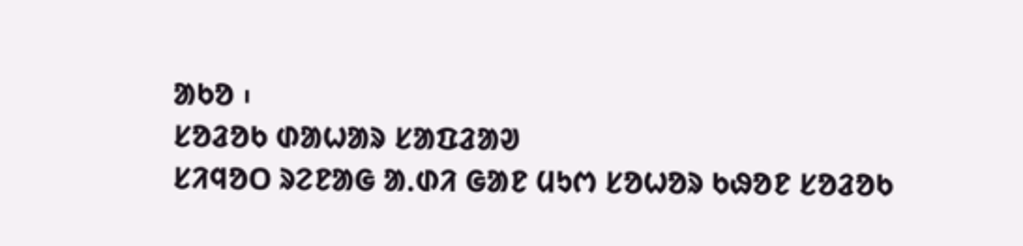ᱟᱠᱚ ᱾
ᱥᱚᱲᱚᱠ ᱰᱟᱦᱟᱨ ᱥᱟᱯᱲᱟᱣ
ᱥᱤᱧᱚᱛ ᱨᱮᱱᱟᱜ ᱟᱹᱰᱤ ᱜᱟᱱ ᱢᱩᱬ ᱥᱚᱦᱚᱨ ᱠᱷᱚᱱ ᱥᱚᱲᱚᱠ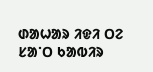ᱰᱟᱦᱟᱨ ᱤᱫᱤ ᱛᱮ ᱥᱟᱸᱛ ᱠᱟᱵᱤᱨ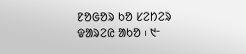ᱱᱚᱜᱚᱨ ᱠᱚ ᱥᱮᱴᱮᱨ ᱫᱟᱨᱮᱭ ᱟᱠᱚ ᱾ ᱑ᱼ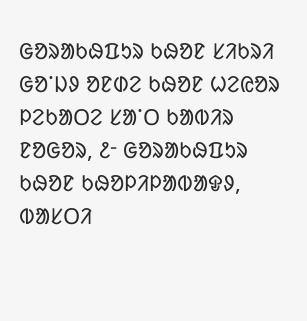ᱜᱚᱨᱟᱠᱷᱯᱩᱨ ᱠᱷᱚᱱ ᱥᱤᱠᱨᱤ ᱜᱚᱸᱡᱽ ᱚᱱᱰᱮ ᱠᱷᱚᱱ ᱦᱮᱭᱚᱨ ᱞᱮᱠᱟᱛᱮ ᱥᱟᱸᱛ ᱠᱟᱵᱤᱨ ᱱᱚᱜᱚᱨ, ᱒ᱼ ᱜᱚᱨᱟᱠᱷᱯᱩᱨ ᱠᱷᱚᱱ ᱠᱷᱚᱞᱤᱞᱟᱵᱟᱫᱽ, ᱵᱟᱥᱛᱤ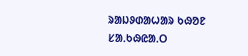ᱨᱟᱡᱽᱰᱟᱦᱟᱨ ᱠᱷᱚᱱ
ᱥᱟᱹᱠᱷᱭᱟᱹᱛ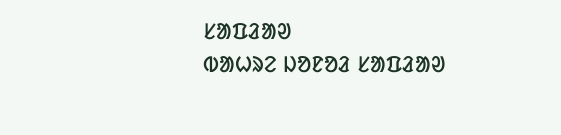ᱥᱟᱯᱲᱟᱣ
ᱵᱟᱦᱨᱮ ᱡᱚᱱᱚᱲ ᱥᱟᱯᱲᱟᱣ